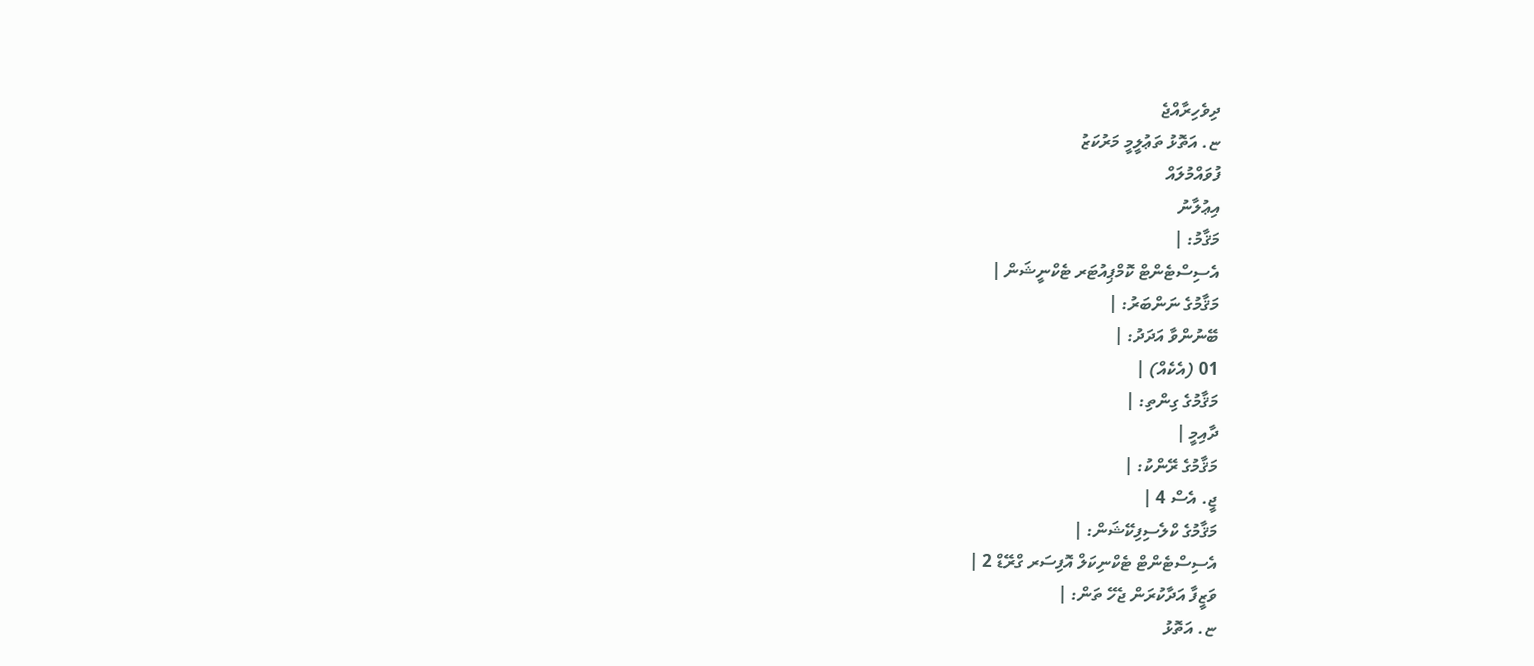ދިވެހިރާއްޖެ
ޏ. އަތޮޅު ތަޢުލީމީ މަރުކަޒު
ފުވައްމުލައް
އިޢުލާނު
މަޤާމު: |
އެސިސްޓެންޓް ކޮމްޕިއުޓަރ ޓެކްނީޝަން |
މަޤާމުގެ ނަންބަރު: |
ބޭނުންވާ އަދަދު: |
01 (އެކެއް) |
މަޤާމުގެ ގިންތި: |
ދާއިމީ |
މަޤާމުގެ ރޭންކު: |
ޖީ. އެސް 4 |
މަޤާމުގެ ކްލެސިފިކޭޝަން: |
އެސިސްޓެންޓް ޓެކްނިކަލް އޮފިސަރ ގްރޭޑް 2 |
ވަޒީފާ އަދާކުރަން ޖެހޭ ތަން: |
ޏ. އަތޮޅު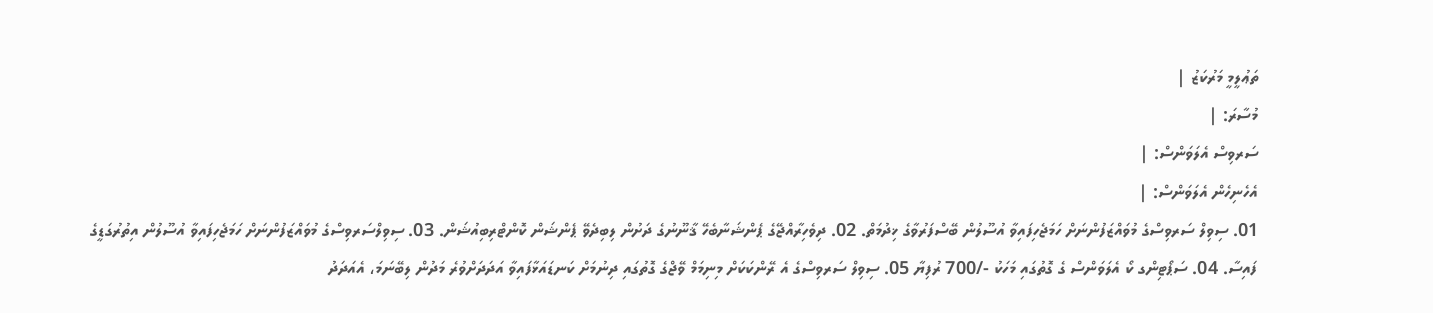ތަޢުލީމީ މަރުކަޒު |
މުސާރަ: |
ސަރވިސް އެލަވަންސް: |
އެހެނިހެން އެލަވަންސް: |
01. ސިވިލް ސަރވިސްގެ މުވައްޒަފުންނަށް ހަމަޖެހިފައިވާ އުސޫލުން ބޭސްފަރުވާގެ ޚިދުމަތް. 02. ދިވެހިރާއްޖޭގެ ޕެންޝަނާބެހޭ ޤާނޫނުގެ ދަށުން ލިބިދެވޭ ޕެންޝަން ކޮންޓްރިބިއުޝަން. 03. ސިވިލްސަރވިސްގެ މުވައްޒަފުންނަށް ހަމަޖެހިފައިވާ އުސޫލުން އިތުރުގަޑީގެ ފައިސާ. 04. ސަޕޯޓިންގ ކޯ އެލަވަންސް ގެ ގޮތުގައި މަހަކު -/700 ރުފިޔާ 05. ސިވިލް ސަރވިސްގެ އެ ރޭންކަކަށް މިނިމަމް ވޭޖްގެ ގޮތުގައި ދިނުމަށް ކަނޑައަޅާފައިވާ އަދަދަށްވުރެ މަދުން ލިބޭނަމަ، އެއަދަދު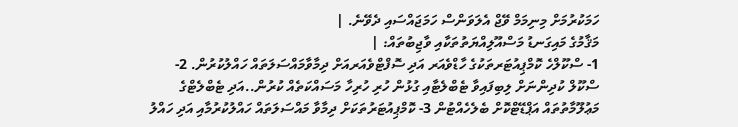ހަމަކުރުމަށް މިނިމަމް ވޭޖް އެލަވަންސް ހަމަޖައްސައި ދެވޭނެ. |
މަޤާމުގެ މައިގަނޑު މަސްއޫލިއްޔަތުތަކާއި ވާޖިބުތައް: |
1- ސްކޫލްހެ ކޮމްޕިއުޓަރތަކުގެ ހާޑްވެއަރ އަދި ސޮފްޓްވެއަރއަށް ދިމާވާމައްސަލަތައް ހައްލުކުރުން. 2- ސްކޫލް ކުދިންނަށް ލިބިފައިވާ ޓެބްލެޓާއި ގުޅުން ހުރި ހުރިހާ މަސައްކަތެއް ކުރުން..އަދި ޓެބްލެޓްގެ މަޢުލޫމާތުތައް އަޕްޑޭޓްކޮށް ބެލެހެއްޓުން 3- ކޮމްޕިއުޓަރުތަކަށް ދިމާވާ މައްސަލަތައް ހައްލުކުރުމާއި އަދި ހައްލު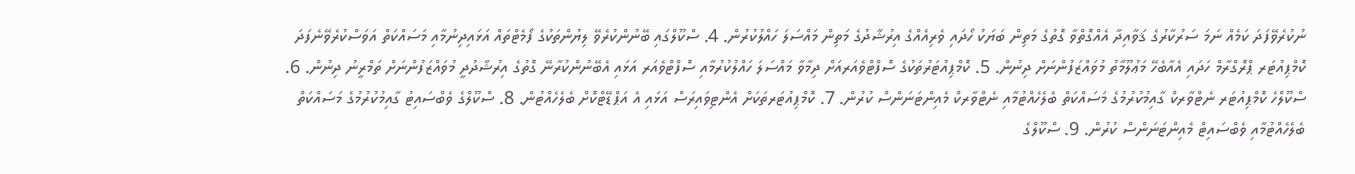ނުކުރެވޭފަދަ ކަމެއް ނަމަ ސަރުކާރުގެ ޤަވާއިދާ އެއްގޮތްވާ ގޮތުގެ މަތިން ބަޔަކު ހޯދައި ވެރިއެއްގެ އިރުޝާދުގެ މަތިން މައްސަލަ ހައްލުކުރުން. 4. ސްކޫލްގައި ބޭނުންކުރެވޭ ލިޔުންތަކުގެ ފޯމެޓްތައް އަޅައިދިނުމާއި މަސައްކަތް އަވަސްކުރެވޭނެފަދަ ކޮމްޕިއުޓަރ ޕްރޮގްރާމް ހަދައި އެއާބެހޭ މަޢުލޫމާތު މުވައްޒަފުންނަށް ދިނުން. 5. ކޮމްޕިއުޓަރުތަކުގެ ސޮފްޓްވެއަރއަށް ދިމާވާ މައްސަލަ ހައްލުކުރުމާއި ސޮފްޓްވެއަރ އަޅައި އެބޭނުންކުރާނޭ ގޮތުގެ އިރުޝާދުދީ މުވައްޒަފުންނަށް ތަމްރީނު ދިނުން. 6. ސްކޫލްހެ ކޮމްޕިއުޓަރ ނެޓްވާރކް ގާއިމުކުރުމުގެ މަސައްކަތް ބެލެހެއްޓުމާއި ނެޓްވާރކް މެއިންޓަނަންސް ކުރުން. 7. ކޮމްޕިއުޓަރތަކަށް އެންޓިވައިރަސް އަޅައި އެ އަޕްޑޭޓްކޮށް ބެލެހެއްޓުން. 8. ސްކޫލްގެ ވެބްސައިޓު ގާއިމުކުރުމުގެ މަސައްކަތް ބެލެހެއްޓުމާއި ވެބްސައިޓް މެއިންޓަނަންސް ކުރުން. 9. ސްކޫލްގެ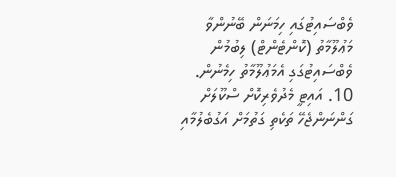ވެބްސައިޓުގައި ހިމަނަން ބޭނުންވާ މަޢުލޫމާތު (ކޮންޓެންޓް) ލިބުމުން ވެބްސައިޓުގަގި އެމަޢުލޫމާތު ހިމެނުން. 10. އައިޓީ މެދުވެރިކޮށް ސްކޫލަށް ގަންނަންޖެހޭ ތަކެތި ގަތުމަށް އަގުބެލުމާއި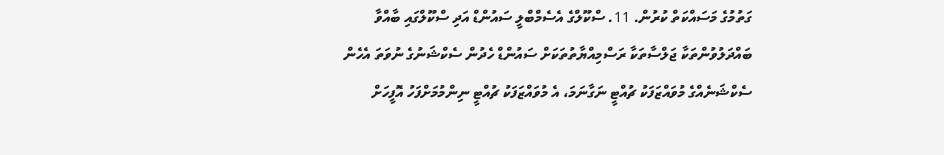ގަތުމުގެ މަސައްކަތް ކުރުން. 11. ސްކޫލްގެ އެސެމްބްލީ ސައުންޑް އަދި ސްކޫލްގައި ބާއްވާ ބައްދަލުވުންތަކާ ޖަލްސާތަކާ ރަސްމިއްޔާތުތަކަށް ސައުންޑް ހެދުން ސެކްޝަނުގެ ނުވަތަ އެހެން ސެކްޝަނެއްގެ މުވައްޒަފަކު ޗުއްޓީ ނަގާނަމަ، އެ މުވައްޒަފަކު ޗުއްޓީ ނިންމުމަށްފަހު އޮފީހަށް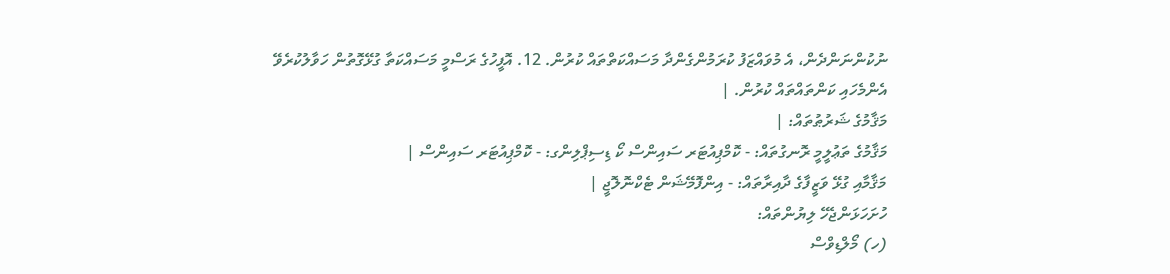ނުކުންނަންދެން، އެ މުވައްޒަފު ކުރަމުންގެންދާ މަސައްކަތްތައް ކުރުން. 12. އޮފީހުގެ ރަސްމީ މަސައްކަތާ ގުޅޭގޮތުން ހަވާލުކުރެވޭ އެންމެހައި ކަންތައްތައް ކުރުން. |
މަޤާމުގެ ޝަރުޠުތައް: |
މަޤާމުގެ ތަޢުލީމީ ރޮނގުތައް: - ކޮމްޕިއުޓަރ ސައިންސް ކޯ ޑިސިޕްލިންގ: - ކޮމްޕިއުޓަރ ސައިންސް |
މަޤާމާއި ގުޅޭ ވަޒީފާގެ ދާއިރާތައް: - އިންފޮމޭޝަން ޓެކްނޮލޮޖީ |
ހުށަހަޅަންޖެހޭ ލިޔުންތައް:
(ހ) މޯލްޑިވްސް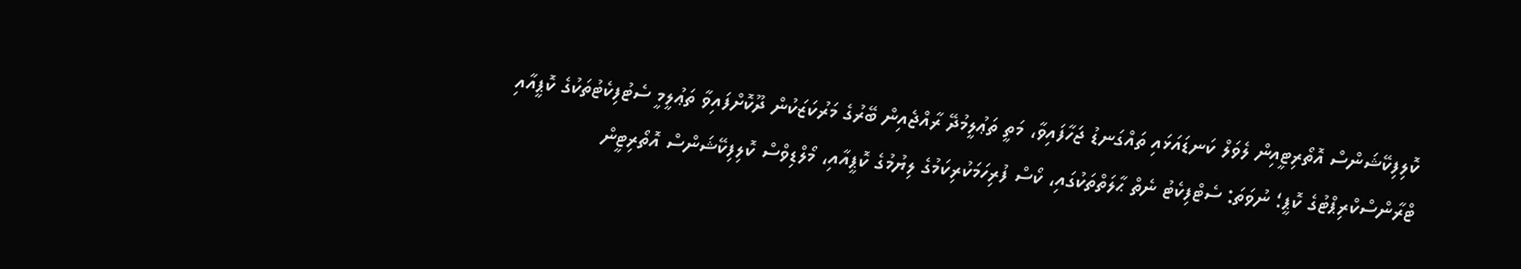ކޮލިފިކޭޝަންސް އޮތޯރިޓީއިން ލެވަލް ކަނޑައަޅައި ތައްގަނޑު ޖަހާފައިވާ، މަތީ ތަޢުލީމުދޭ ރާއްޖެއިން ބޭރުގެ މަރުކަޒަކުން ދޫކޮށްފައިވާ ތަޢުލީމީ ސެޓުފިކެޓުތަކުގެ ކޮޕީއާއި ޓްރާންސްކްރިޕްޓުގެ ކޮޕީ؛ ނުވަތަ: ސެޓްފިކެޓު ނެތް ޙާލަތްތަކުގައި، ކޯސް ފުރިހަމަކުރިކަމުގެ ލިޔުމުގެ ކޮޕީއާއި، މޯލްޑިވްސް ކޮލިފިކޭޝަންސް އޮތޯރިޓީން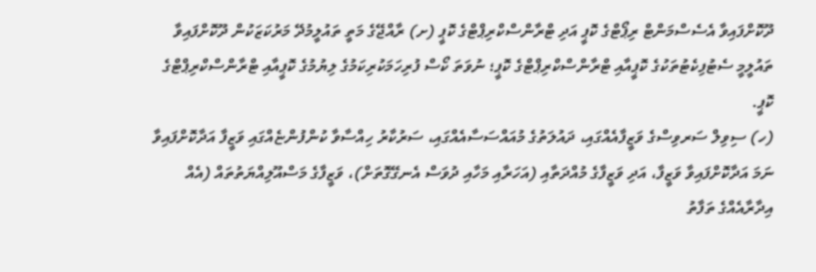ދޫކޮށްފައިވާ އެސެސްމަންޓް ރިޕޯޓްގެ ކޮޕީ އަދި ޓްރާންސްކްރިޕްޓްގެ ކޮޕީ (ށ) ރާއްޖޭގެ މަތީ ތައުލީމުދޭ މަރުކަޒަކުން ދޫކޮށްފައިވާ ތައުލީމީ ސެޓުފިކެޓުތަކުގެ ކޮޕީއާއި ޓްރާންސްކްރިޕްޓްގެ ކޮޕީ؛ ނުވަތަ ކޯސް ފުރިހަމަކުރިކަމުގެ ލިޔުމުގެ ކޮޕީއާއި ޓްރާންސްކްރިޕްޓްގެ ކޮޕީ.
(ހ) ސިވިލް ސަރވިސްގެ ވަޒީފާއެއްގައި، ދައުލަތުގެ މުއައްސަސާއެއްގައި، ސަރުކާރު ހިއްސާވާ ކުންފުންޏެއްގައި ވަޒީފާ އަދާކޮށްފައިވާ ނަމަ އަދާކޮށްފައިވާ ވަޒީފާ، އަދި ވަޒީފާގެ މުއްދަތާއި (އަހަރާއި މަހާއި ދުވަސް އެނގޭގޮތަށް)، ވަޒީފާގެ މަސްއޫލިއްޔަތުތައް (އެއް އިދާރާއެއްގެ ތަފާތު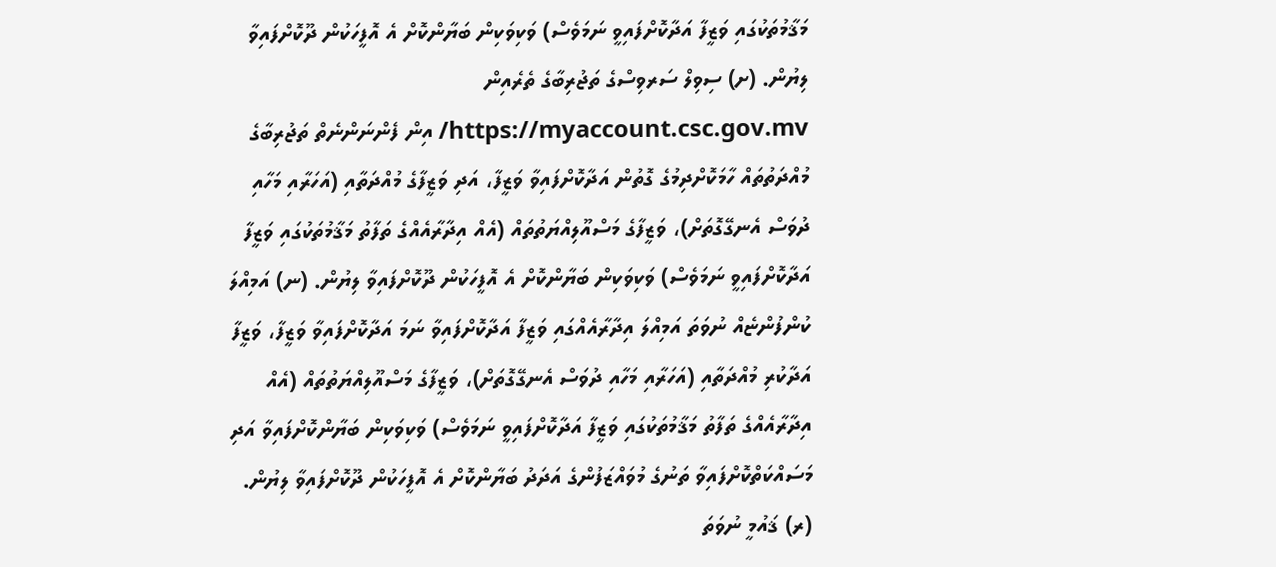މަޤާމުތަކުގައި ވަޒީފާ އަދާކޮށްފައިވީ ނަމަވެސް) ވަކިވަކިން ބަޔާންކޮށް އެ އޮފީހަކުން ދޫކޮށްފައިވާ ލިޔުން. (ށ) ސިވިލް ސަރވިސްގެ ތަޖުރިބާގެ ތެރެއިން https://myaccount.csc.gov.mv/ އިން ފެންނަންނެތް ތަޖުރިބާގެ މުއްދަތުތައް ހާމަކޮށްދިމުގެ ގޮތުން އަދާކޮށްފައިވާ ވަޒީފާ، އަދި ވަޒީފާގެ މުއްދަތާއި (އަހަރާއި މަހާއި ދުވަސް އެނގޭގޮތަށް)، ވަޒީފާގެ މަސްއޫލިއްޔަތުތައް (އެއް އިދާރާއެއްގެ ތަފާތު މަޤާމުތަކުގައި ވަޒީފާ އަދާކޮށްފައިވީ ނަމަވެސް) ވަކިވަކިން ބަޔާންކޮށް އެ އޮފީހަކުން ދޫކޮށްފައިވާ ލިޔުން. (ނ) އަމިއްލަ ކުންފުންޏެއް ނުވަތަ އަމިއްލަ އިދާރާއެއްގައި ވަޒީފާ އަދާކޮށްފައިވާ ނަމަ އަދާކޮށްފައިވާ ވަޒީފާ، ވަޒީފާ އަދާކުރި މުއްދަތާއި (އަހަރާއި މަހާއި ދުވަސް އެނގޭގޮތަށް)، ވަޒީފާގެ މަސްއޫލިއްޔަތުތައް (އެއް އިދާރާއެއްގެ ތަފާތު މަޤާމުތަކުގައި ވަޒީފާ އަދާކޮށްފައިވީ ނަމަވެސް) ވަކިވަކިން ބަޔާންކޮށްފައިވާ އަދި މަސައްކަތްކޮށްފައިވާ ތަނުގެ މުވައްޒަފުންގެ އަދަދު ބަޔާންކޮށް އެ އޮފީހަކުން ދޫކޮށްފައިވާ ލިޔުން. (ރ) ޤައުމީ ނުވަތަ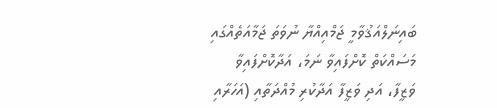ބައިނަލްއަޤުވާމީ ޖަމްއިއްޔާ ނުވަތަ ޖަމާއަތެއްގައި މަސައްކަތް ކޮށްފައިވާ ނަމަ، އަދާކޮށްފައިވާ ވަޒީފާ، އަދި ވަޒީފާ އަދާކުރި މުއްދަތާއި (އަހަރާއި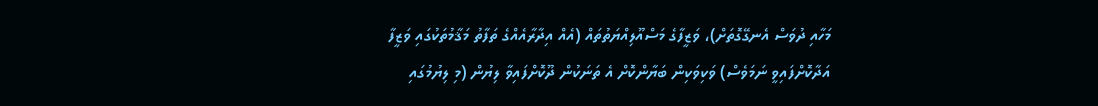މަހާއި ދުވަސް އެނގޭގޮތަށް)، ވަޒީފާގެ މަސްއޫލިއްޔަތުތައް (އެއް އިދާރާއެއްގެ ތަފާތު މަޤާމުތަކުގައި ވަޒީފާ އަދާކޮށްފައިވީ ނަމަވެސް) ވަކިވަކިން ބަޔާންކޮށް އެ ތަނަކުން ދޫކޮށްފައިވާ ލިޔުން (މި ލިޔުމުގައި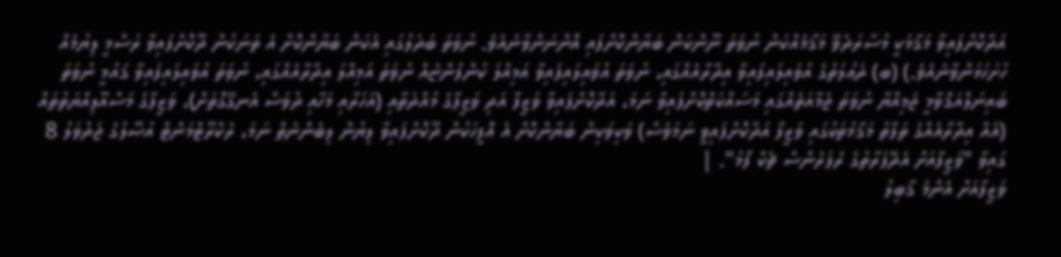އަދާކޮށްފައިވާ މަޤާމަކީ މުސާރަދެވޭ މަޤާމެއްކަން ނުވަތަ ނޫންކަން ބަޔާންކޮށްފައި އޮންނަންވާނެއެވެ. ނުވަތަ ބަދަލުގައި އެކަން ބަޔާންކޮށް އެ ތަނަކުން ދޫކޮށްފައިވާ ރަސްމީ ލިޔުމެއް ހުށަހަޅަންވާނެއެވެ.) (ބ) ދަޢުލަތުގެ އުވައިލައިފައިވާ އިދާރާއެއްގައި، ނުވަތަ އުވައިލައިފައިވާ އަމިއްލަ ކުންފުންޏެއް ނުވަތަ އަމިއްލަ އިދާރާއެއްގައި، ނުވަތަ އުވައިލައިފައިވާ ޤައުމީ ނުވަތަ ބައިނަލްއަޤްވާމީ ޖަމިއްޔާ ނުވަތަ ޖަމާއަތެއްގައި މަސައްކަތްކޮށްފައިވާ ނަމަ، އަދާކޮށްފައިވާ ވަޒީފާ އަދި ވަޒީފާގެ މުއްދަތާއި (އަހަރާއި މަހާއި ދުވަސް އެނގޭގޮތަށް)، ވަޒީފާގެ މަސްއޫލިއްޔަތުތައް (އެއް އިދާރާއެއްގެ ތަފާތު މަޤާމުތަކުގައި ވަޒީފާ އަދާކޮށްފައިވީ ނަމަވެސް) ވަކިވަކިން ބަޔާންކޮށް އެ އޮފީހަކުން ދޫކޮށްފައިވާ ލިޔުން ލިބެންނެތް ނަމަ، ރެކްރޫޓްމަންޓް އުޞޫލުގެ ޖަދުވަލު 8 ގައިވާ "ވަޒީފާއަށް އެދޭފަރާތުގެ ރެފަރެންސް ޗެކް ފޯމު". |
ވަޒީފާއަށް އެންމެ ޤާބިލު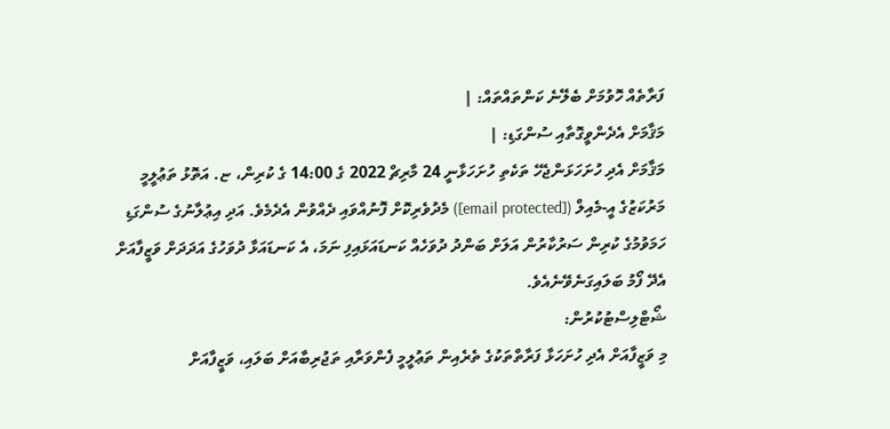ފަރާތެއް ހޮވުމަށް ބެލޭނެ ކަންތައްތައް: |
މަޤާމަށް އެދެންވީގޮތާއި ސުންގަޑި: |
މަޤާމަށް އެދި ހުށަހަޅަންޖެހޭ ތަކެތި ހުށަހަޅާނީ 24 މާރިޗް 2022 ގެ 14:00 ގެ ކުރިން، ޏ. އަތޮޅު ތަޢުލީމީ މަރުކަޒުގެ އީ-މެއިލް ([email protected]) މެދުވެރިކޮށް ފޮނުއްވައި ދެއްވުން އެދެމެވެ. އަދި އިޢުލާނުގެ ސުންގަޑި ހަމަވުމުގެ ކުރިން ސަރުކާރުން އަލަށް ބަންދު ދުވަހެއް ކަނޑައަޅައިފި ނަމަ، އެ ކަނޑައަޅާ ދުވަހުގެ އަދަދަށް ވަޒީފާއަށް އެދޭ ފޯމު ބަލައިގަނެވޭނެއެވެ.
ޝޯޓްލިސްޓުކުރުން:
މި ވަޒީފާއަށް އެދި ހުށަހަޅާ ފަރާތްތަކުގެ ތެރެއިން ތަޢުލީމީ ފެންވަރާއި ތަޖުރިބާއަށް ބަލައި، ވަޒީފާއަށް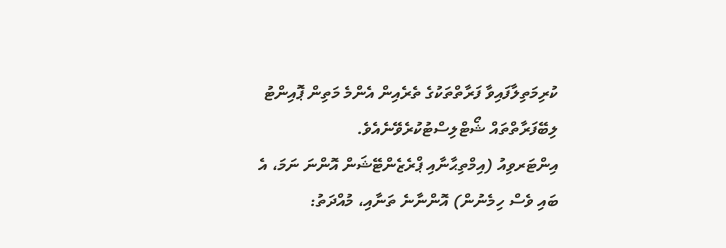ކުރިމަތިލާފައިވާ ފަރާތްތަކުގެ ތެރެއިން އެންމެ މަތިން ޕޮއިންޓު ލިބޭފަރާތްތައް ޝޯޓްލިސްޓުކުރެވޭނެއެވެ.
އިންޓަރވިއު (އިމްތިޙާނާއި ޕްރެޒެންޓޭޝަން އޮންނަ ނަމަ، އެ ބައި ވެސް ހިމެނުން) އޮންނާނެ ތަނާއި، މުއްދަތު: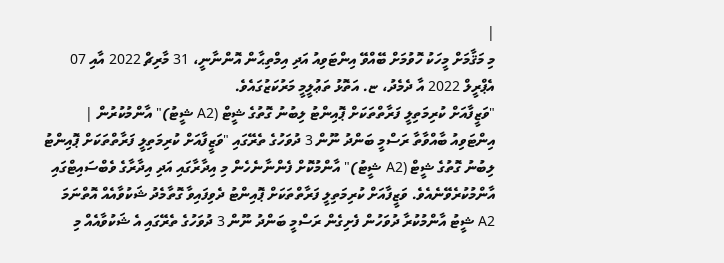|
މި މަޤާމަށް މީހަކު ހޮވުމަށް ބޭއްވޭ އިންޓަވިއު އަދި އިމްތިޙާން އޮންނާނީ، 31 މާރިޗް 2022 އާއި 07 އެޕްރީލް 2022 އާ ދެމެދު، ޏ. އަތޮޅު ތަޢުލީމީ މަރުކަޒުގައެވެ.
"ވަޒީފާއަށް ކުރިމަތިލީ ފަރާތްތަކަށް ޕޮއިންޓު ލިބުނު ގޮތުގެ ޝީޓް (A2 ޝީޓު)" އާންމުކުރުން |
އިންޓަވިއު ބާއްވާތާ ރަސްމީ ބަންދު ނޫން 3 ދުވަހުގެ ތެރޭގައި "ވަޒީފާއަށް ކުރިމަތިލީ ފަރާތްތަކަށް ޕޮއިންޓު ލިބުނު ގޮތުގެ ޝީޓް (A2 ޝީޓު)" އާންމުކޮށް ފެންނާނެހެން މި އިދާރާގައި އަދި އިދާރާގެ ވެބްސައިޓްގައި އާންމުކުރެވޭނެއެވެ. ވަޒީފާއަށް ކުރިމަތިލީ ފަރާތްތަކަށް ޕޮއިންޓު ދެވިފައިވާ ގޮތާމެދު ޝަކުވާއެއް އޮތްނަމަ A2 ޝީޓު އާންމުކުރާ ދުވަހުން ފެށިގެން ރަސްމީ ބަންދު ނޫން 3 ދުވަހުގެ ތެރޭގައި އެ ޝަކުވާއެއް މި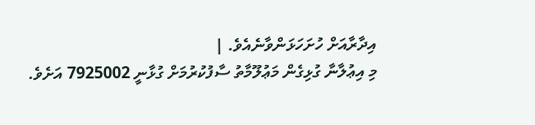އިދާރާއަށް ހުށަހަޅަންވާނެއެވެ. |
މި އިޢުލާނާ ގުޅިގެން މަޢުލޫމާތު ސާފުކުރުމަށް ގުޅާނީ 7925002 އަށެވެ.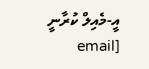އީ-މެއިލް ކުރާނީ [email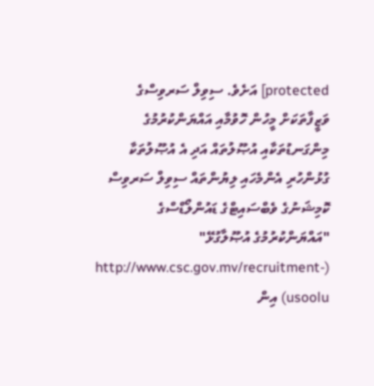protected] އަށެވެ. ސިވިލް ސަރވިސްގެ ވަޒީފާތަކަށް މީހުން ހޮވުމާއި އައްޔަންކުރުމުގެ މިންގަނޑުތަކާއި އުޞޫލުތައް އަދި އެ އުޞޫލުތަކާ ގުޅުންހުރި އެންމެހައި ލިޔުންތައް ސިވިލް ސަރވިސް ކޮމިޝަނުގެ ވެބްސައިޓްގެ ޑައުންލޯޑްސްގެ "އައްޔަންކުރުމުގެ އުޞޫލާގުޅޭ" (http://www.csc.gov.mv/recruitment-usoolu) އިން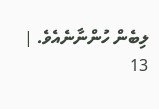ލިބެން ހުންނާނެއެވެ. |
13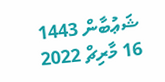ޝަޢުބާން 1443
16 މާރިޗް 2022